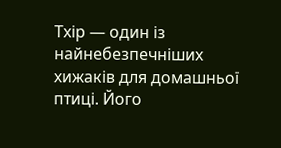Тхір — один із найнебезпечніших хижаків для домашньої птиці. Його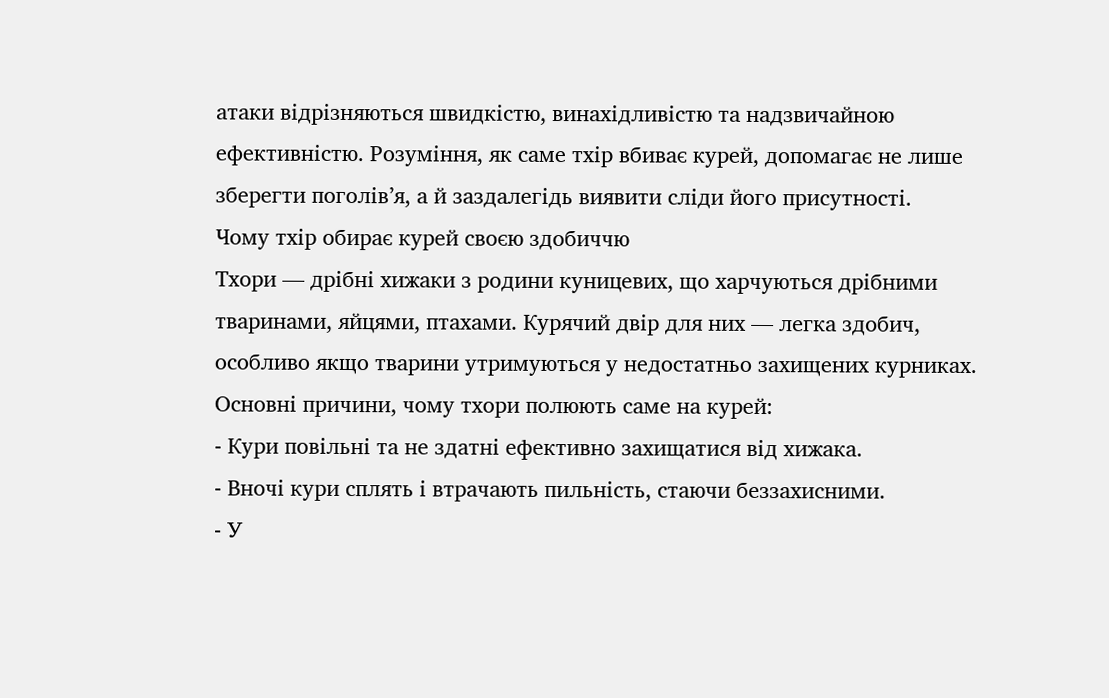атаки відрізняються швидкістю, винахідливістю та надзвичайною ефективністю. Розуміння, як саме тхір вбиває курей, допомагає не лише зберегти поголів’я, а й заздалегідь виявити сліди його присутності.
Чому тхір обирає курей своєю здобиччю
Тхори — дрібні хижаки з родини куницевих, що харчуються дрібними тваринами, яйцями, птахами. Курячий двір для них — легка здобич, особливо якщо тварини утримуються у недостатньо захищених курниках. Основні причини, чому тхори полюють саме на курей:
- Кури повільні та не здатні ефективно захищатися від хижака.
- Вночі кури сплять і втрачають пильність, стаючи беззахисними.
- У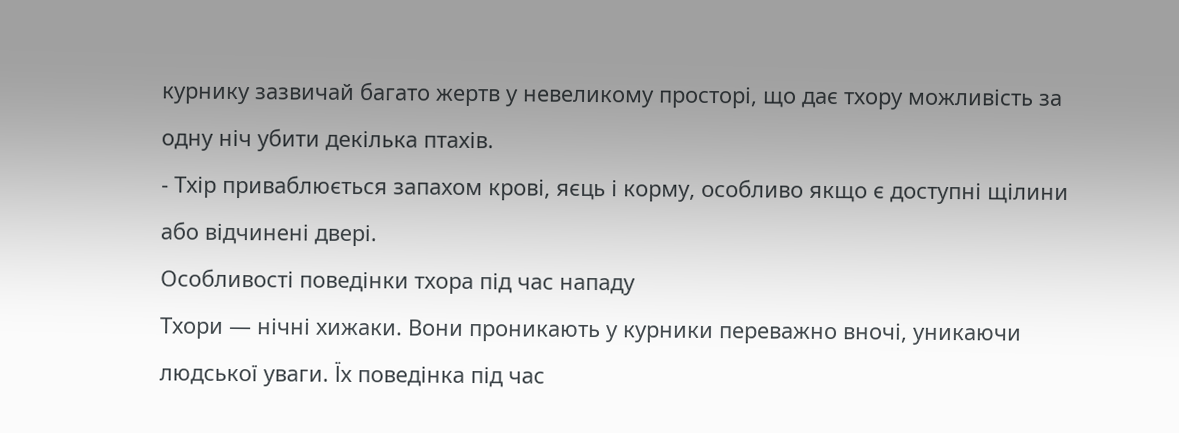курнику зазвичай багато жертв у невеликому просторі, що дає тхору можливість за одну ніч убити декілька птахів.
- Тхір приваблюється запахом крові, яєць і корму, особливо якщо є доступні щілини або відчинені двері.
Особливості поведінки тхора під час нападу
Тхори — нічні хижаки. Вони проникають у курники переважно вночі, уникаючи людської уваги. Їх поведінка під час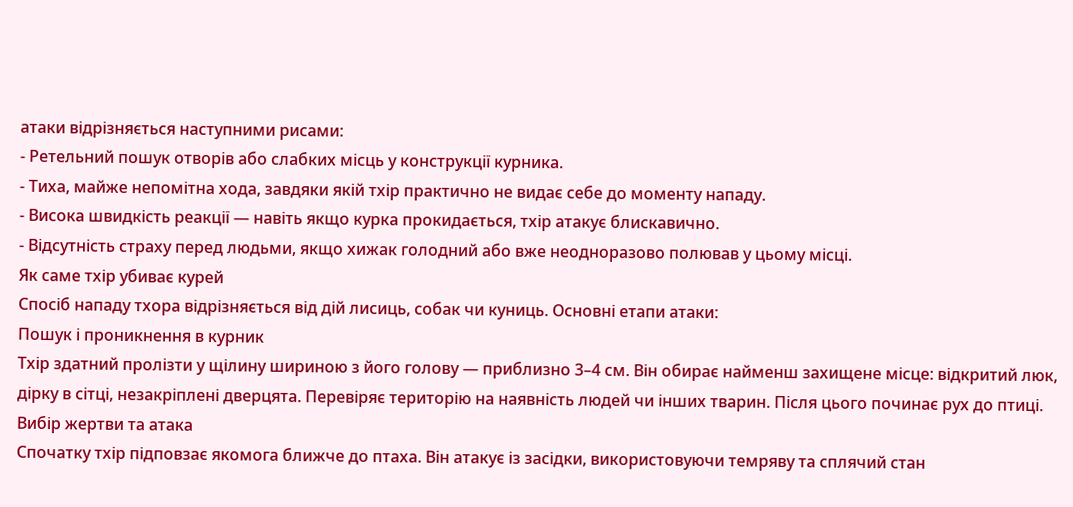атаки відрізняється наступними рисами:
- Ретельний пошук отворів або слабких місць у конструкції курника.
- Тиха, майже непомітна хода, завдяки якій тхір практично не видає себе до моменту нападу.
- Висока швидкість реакції — навіть якщо курка прокидається, тхір атакує блискавично.
- Відсутність страху перед людьми, якщо хижак голодний або вже неодноразово полював у цьому місці.
Як саме тхір убиває курей
Спосіб нападу тхора відрізняється від дій лисиць, собак чи куниць. Основні етапи атаки:
Пошук і проникнення в курник
Тхір здатний пролізти у щілину шириною з його голову — приблизно 3–4 см. Він обирає найменш захищене місце: відкритий люк, дірку в сітці, незакріплені дверцята. Перевіряє територію на наявність людей чи інших тварин. Після цього починає рух до птиці.
Вибір жертви та атака
Спочатку тхір підповзає якомога ближче до птаха. Він атакує із засідки, використовуючи темряву та сплячий стан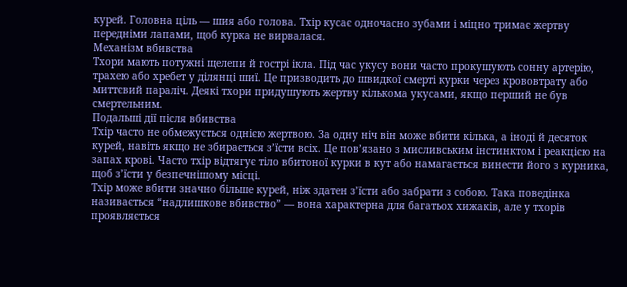курей. Головна ціль — шия або голова. Тхір кусає одночасно зубами і міцно тримає жертву передніми лапами, щоб курка не вирвалася.
Механізм вбивства
Тхори мають потужні щелепи й гострі ікла. Під час укусу вони часто прокушують сонну артерію, трахею або хребет у ділянці шиї. Це призводить до швидкої смерті курки через крововтрату або миттєвий параліч. Деякі тхори придушують жертву кількома укусами, якщо перший не був смертельним.
Подальші дії після вбивства
Тхір часто не обмежується однією жертвою. За одну ніч він може вбити кілька, а іноді й десяток курей, навіть якщо не збирається з’їсти всіх. Це пов’язано з мисливським інстинктом і реакцією на запах крові. Часто тхір відтягує тіло вбитоної курки в кут або намагається винести його з курника, щоб з’їсти у безпечнішому місці.
Тхір може вбити значно більше курей, ніж здатен з’їсти або забрати з собою. Така поведінка називається “надлишкове вбивство” — вона характерна для багатьох хижаків, але у тхорів проявляється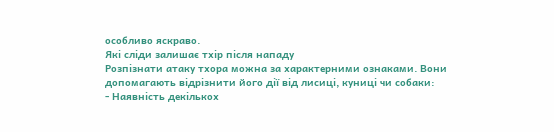особливо яскраво.
Які сліди залишає тхір після нападу
Розпізнати атаку тхора можна за характерними ознаками. Вони допомагають відрізнити його дії від лисиці, куниці чи собаки:
- Наявність декількох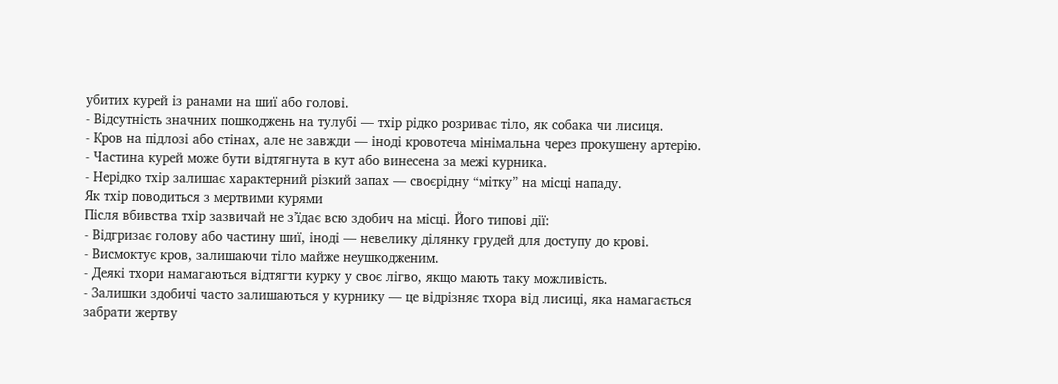убитих курей із ранами на шиї або голові.
- Відсутність значних пошкоджень на тулубі — тхір рідко розриває тіло, як собака чи лисиця.
- Кров на підлозі або стінах, але не завжди — іноді кровотеча мінімальна через прокушену артерію.
- Частина курей може бути відтягнута в кут або винесена за межі курника.
- Нерідко тхір залишає характерний різкий запах — своєрідну “мітку” на місці нападу.
Як тхір поводиться з мертвими курями
Після вбивства тхір зазвичай не з’їдає всю здобич на місці. Його типові дії:
- Відгризає голову або частину шиї, іноді — невелику ділянку грудей для доступу до крові.
- Висмоктує кров, залишаючи тіло майже неушкодженим.
- Деякі тхори намагаються відтягти курку у своє лігво, якщо мають таку можливість.
- Залишки здобичі часто залишаються у курнику — це відрізняє тхора від лисиці, яка намагається забрати жертву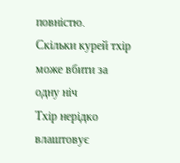повністю.
Скільки курей тхір може вбити за одну ніч
Тхір нерідко влаштовує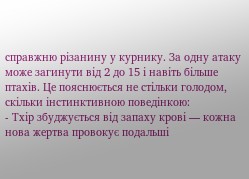справжню різанину у курнику. За одну атаку може загинути від 2 до 15 і навіть більше птахів. Це пояснюється не стільки голодом, скільки інстинктивною поведінкою:
- Тхір збуджується від запаху крові — кожна нова жертва провокує подальші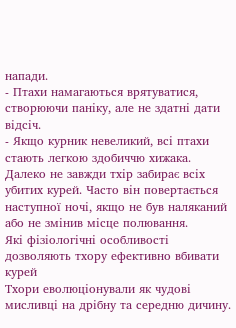напади.
- Птахи намагаються врятуватися, створюючи паніку, але не здатні дати відсіч.
- Якщо курник невеликий, всі птахи стають легкою здобиччю хижака.
Далеко не завжди тхір забирає всіх убитих курей. Часто він повертається наступної ночі, якщо не був наляканий або не змінив місце полювання.
Які фізіологічні особливості дозволяють тхору ефективно вбивати курей
Тхори еволюціонували як чудові мисливці на дрібну та середню дичину.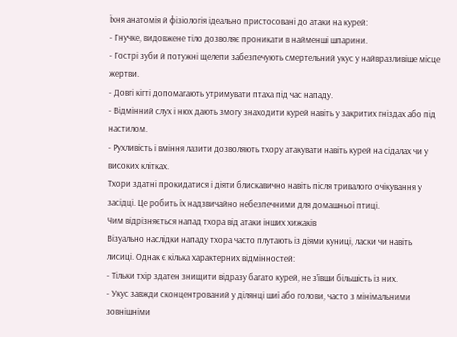Їхня анатомія й фізіологія ідеально пристосовані до атаки на курей:
- Гнучке, видовжене тіло дозволяє проникати в найменші шпарини.
- Гострі зуби й потужні щелепи забезпечують смертельний укус у найвразливіше місце жертви.
- Довгі кігті допомагають утримувати птаха під час нападу.
- Відмінний слух і нюх дають змогу знаходити курей навіть у закритих гніздах або під настилом.
- Рухливість і вміння лазити дозволяють тхору атакувати навіть курей на сідалах чи у високих клітках.
Тхори здатні прокидатися і діяти блискавично навіть після тривалого очікування у засідці. Це робить їх надзвичайно небезпечними для домашньої птиці.
Чим відрізняється напад тхора від атаки інших хижаків
Візуально наслідки нападу тхора часто плутають із діями куниці, ласки чи навіть лисиці. Однак є кілька характерних відмінностей:
- Тільки тхір здатен знищити відразу багато курей, не з’ївши більшість із них.
- Укус завжди сконцентрований у ділянці шиї або голови, часто з мінімальними зовнішніми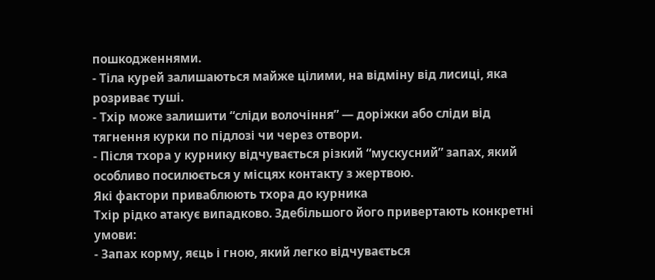пошкодженнями.
- Тіла курей залишаються майже цілими, на відміну від лисиці, яка розриває туші.
- Тхір може залишити “сліди волочіння” — доріжки або сліди від тягнення курки по підлозі чи через отвори.
- Після тхора у курнику відчувається різкий “мускусний” запах, який особливо посилюється у місцях контакту з жертвою.
Які фактори приваблюють тхора до курника
Тхір рідко атакує випадково. Здебільшого його привертають конкретні умови:
- Запах корму, яєць і гною, який легко відчувається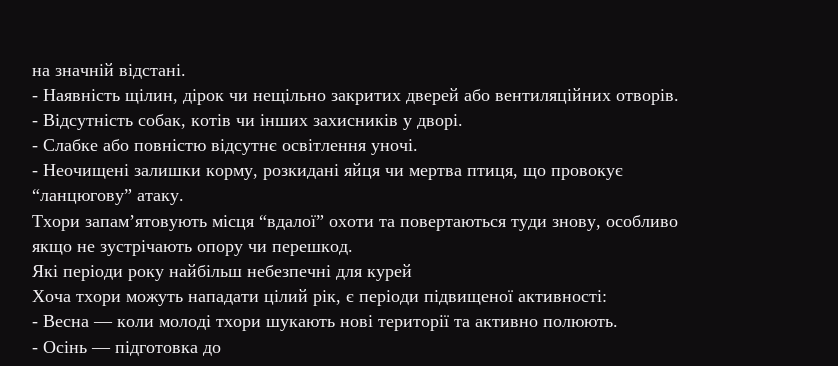на значній відстані.
- Наявність щілин, дірок чи нещільно закритих дверей або вентиляційних отворів.
- Відсутність собак, котів чи інших захисників у дворі.
- Слабке або повністю відсутнє освітлення уночі.
- Неочищені залишки корму, розкидані яйця чи мертва птиця, що провокує “ланцюгову” атаку.
Тхори запам’ятовують місця “вдалої” охоти та повертаються туди знову, особливо якщо не зустрічають опору чи перешкод.
Які періоди року найбільш небезпечні для курей
Хоча тхори можуть нападати цілий рік, є періоди підвищеної активності:
- Весна — коли молоді тхори шукають нові території та активно полюють.
- Осінь — підготовка до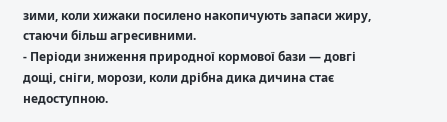зими, коли хижаки посилено накопичують запаси жиру, стаючи більш агресивними.
- Періоди зниження природної кормової бази — довгі дощі, сніги, морози, коли дрібна дика дичина стає недоступною.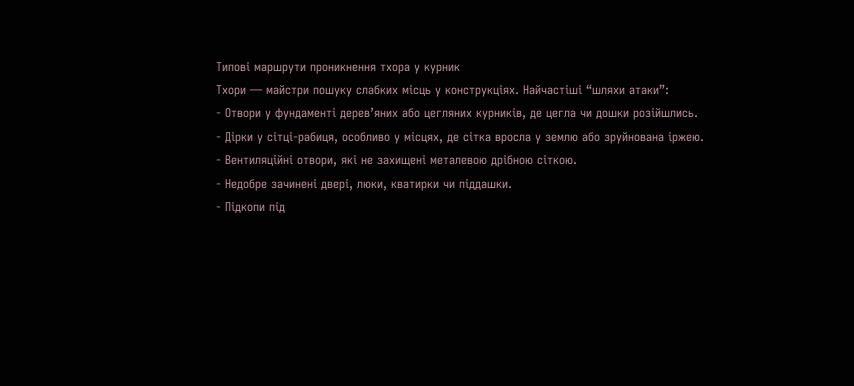Типові маршрути проникнення тхора у курник
Тхори — майстри пошуку слабких місць у конструкціях. Найчастіші “шляхи атаки”:
- Отвори у фундаменті дерев’яних або цегляних курників, де цегла чи дошки розійшлись.
- Дірки у сітці-рабиця, особливо у місцях, де сітка вросла у землю або зруйнована іржею.
- Вентиляційні отвори, які не захищені металевою дрібною сіткою.
- Недобре зачинені двері, люки, кватирки чи піддашки.
- Підкопи під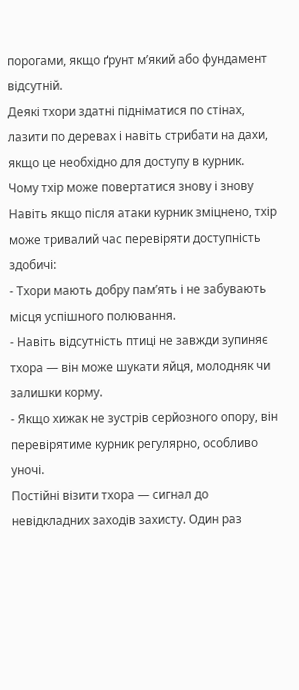порогами, якщо ґрунт м’який або фундамент відсутній.
Деякі тхори здатні підніматися по стінах, лазити по деревах і навіть стрибати на дахи, якщо це необхідно для доступу в курник.
Чому тхір може повертатися знову і знову
Навіть якщо після атаки курник зміцнено, тхір може тривалий час перевіряти доступність здобичі:
- Тхори мають добру пам’ять і не забувають місця успішного полювання.
- Навіть відсутність птиці не завжди зупиняє тхора — він може шукати яйця, молодняк чи залишки корму.
- Якщо хижак не зустрів серйозного опору, він перевірятиме курник регулярно, особливо уночі.
Постійні візити тхора — сигнал до невідкладних заходів захисту. Один раз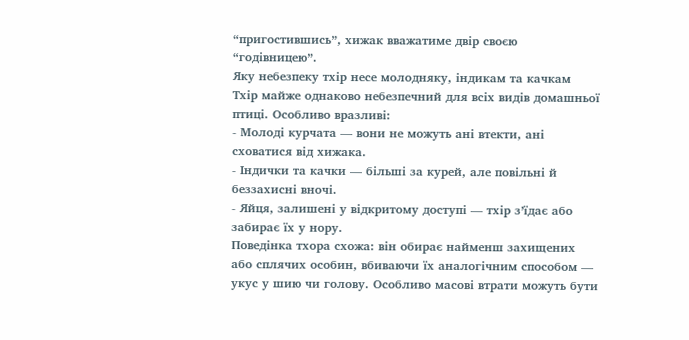“пригостившись”, хижак вважатиме двір своєю “годівницею”.
Яку небезпеку тхір несе молодняку, індикам та качкам
Тхір майже однаково небезпечний для всіх видів домашньої птиці. Особливо вразливі:
- Молоді курчата — вони не можуть ані втекти, ані сховатися від хижака.
- Індички та качки — більші за курей, але повільні й беззахисні вночі.
- Яйця, залишені у відкритому доступі — тхір з’їдає або забирає їх у нору.
Поведінка тхора схожа: він обирає найменш захищених або сплячих особин, вбиваючи їх аналогічним способом — укус у шию чи голову. Особливо масові втрати можуть бути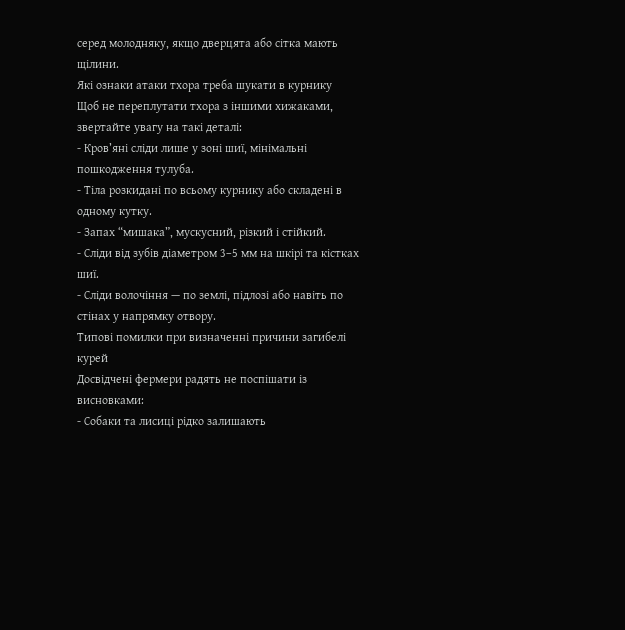серед молодняку, якщо дверцята або сітка мають щілини.
Які ознаки атаки тхора треба шукати в курнику
Щоб не переплутати тхора з іншими хижаками, звертайте увагу на такі деталі:
- Кров’яні сліди лише у зоні шиї, мінімальні пошкодження тулуба.
- Тіла розкидані по всьому курнику або складені в одному кутку.
- Запах “мишака”, мускусний, різкий і стійкий.
- Сліди від зубів діаметром 3–5 мм на шкірі та кістках шиї.
- Сліди волочіння — по землі, підлозі або навіть по стінах у напрямку отвору.
Типові помилки при визначенні причини загибелі курей
Досвідчені фермери радять не поспішати із висновками:
- Собаки та лисиці рідко залишають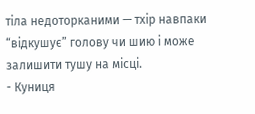тіла недоторканими — тхір навпаки “відкушує” голову чи шию і може залишити тушу на місці.
- Куниця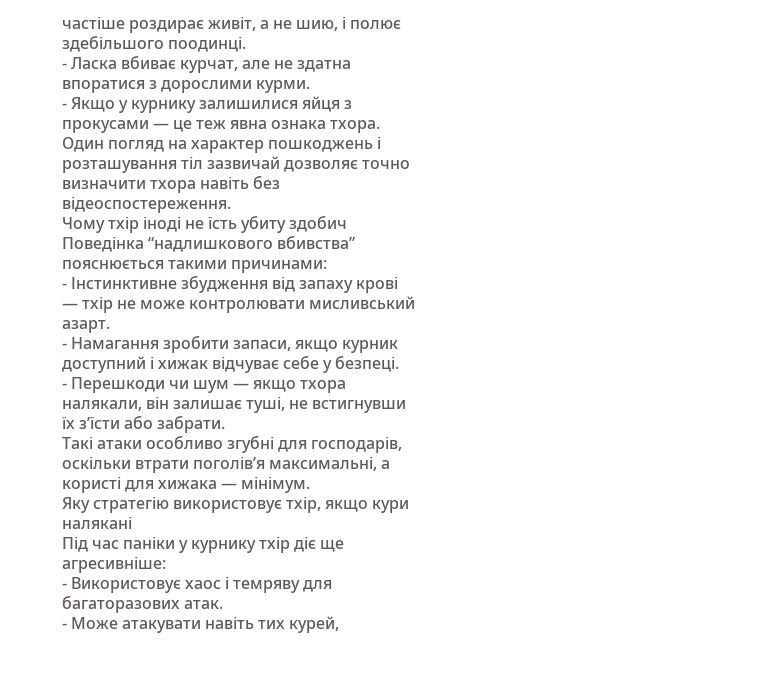частіше роздирає живіт, а не шию, і полює здебільшого поодинці.
- Ласка вбиває курчат, але не здатна впоратися з дорослими курми.
- Якщо у курнику залишилися яйця з прокусами — це теж явна ознака тхора.
Один погляд на характер пошкоджень і розташування тіл зазвичай дозволяє точно визначити тхора навіть без відеоспостереження.
Чому тхір іноді не їсть убиту здобич
Поведінка “надлишкового вбивства” пояснюється такими причинами:
- Інстинктивне збудження від запаху крові — тхір не може контролювати мисливський азарт.
- Намагання зробити запаси, якщо курник доступний і хижак відчуває себе у безпеці.
- Перешкоди чи шум — якщо тхора налякали, він залишає туші, не встигнувши їх з’їсти або забрати.
Такі атаки особливо згубні для господарів, оскільки втрати поголів’я максимальні, а користі для хижака — мінімум.
Яку стратегію використовує тхір, якщо кури налякані
Під час паніки у курнику тхір діє ще агресивніше:
- Використовує хаос і темряву для багаторазових атак.
- Може атакувати навіть тих курей,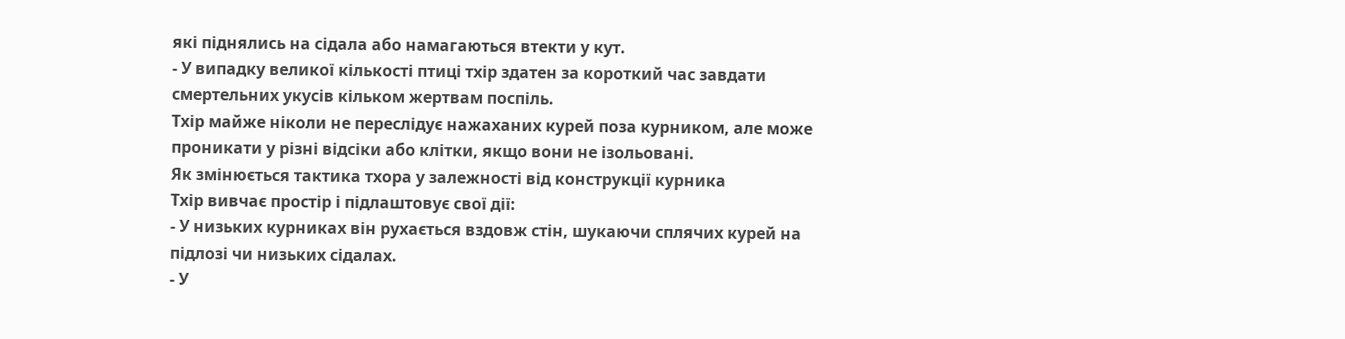які піднялись на сідала або намагаються втекти у кут.
- У випадку великої кількості птиці тхір здатен за короткий час завдати смертельних укусів кільком жертвам поспіль.
Тхір майже ніколи не переслідує нажаханих курей поза курником, але може проникати у різні відсіки або клітки, якщо вони не ізольовані.
Як змінюється тактика тхора у залежності від конструкції курника
Тхір вивчає простір і підлаштовує свої дії:
- У низьких курниках він рухається вздовж стін, шукаючи сплячих курей на підлозі чи низьких сідалах.
- У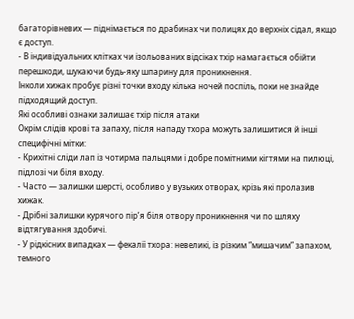багаторівневих — піднімається по драбинах чи полицях до верхніх сідал, якщо є доступ.
- В індивідуальних клітках чи ізольованих відсіках тхір намагається обійти перешкоди, шукаючи будь-яку шпарину для проникнення.
Інколи хижак пробує різні точки входу кілька ночей поспіль, поки не знайде підходящий доступ.
Які особливі ознаки залишає тхір після атаки
Окрім слідів крові та запаху, після нападу тхора можуть залишитися й інші специфічні мітки:
- Крихітні сліди лап із чотирма пальцями і добре помітними кігтями на пилюці, підлозі чи біля входу.
- Часто — залишки шерсті, особливо у вузьких отворах, крізь які пролазив хижак.
- Дрібні залишки курячого пір’я біля отвору проникнення чи по шляху відтягування здобичі.
- У рідкісних випадках — фекалії тхора: невеликі, із різким “мишачим” запахом, темного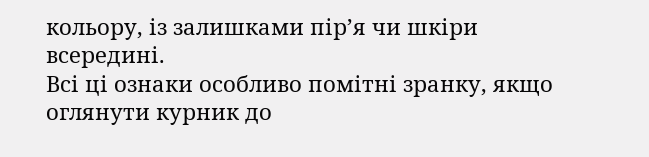кольору, із залишками пір’я чи шкіри всередині.
Всі ці ознаки особливо помітні зранку, якщо оглянути курник до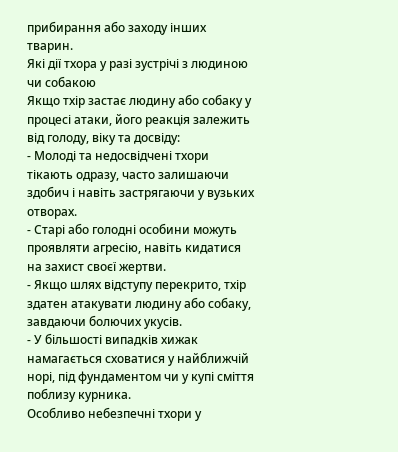прибирання або заходу інших тварин.
Які дії тхора у разі зустрічі з людиною чи собакою
Якщо тхір застає людину або собаку у процесі атаки, його реакція залежить від голоду, віку та досвіду:
- Молоді та недосвідчені тхори тікають одразу, часто залишаючи здобич і навіть застрягаючи у вузьких отворах.
- Старі або голодні особини можуть проявляти агресію, навіть кидатися на захист своєї жертви.
- Якщо шлях відступу перекрито, тхір здатен атакувати людину або собаку, завдаючи болючих укусів.
- У більшості випадків хижак намагається сховатися у найближчій норі, під фундаментом чи у купі сміття поблизу курника.
Особливо небезпечні тхори у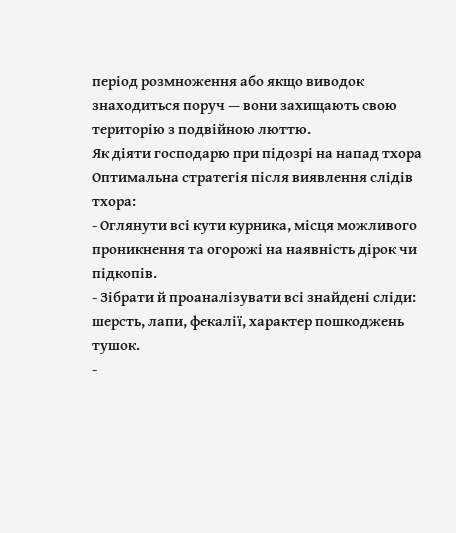період розмноження або якщо виводок знаходиться поруч — вони захищають свою територію з подвійною люттю.
Як діяти господарю при підозрі на напад тхора
Оптимальна стратегія після виявлення слідів тхора:
- Оглянути всі кути курника, місця можливого проникнення та огорожі на наявність дірок чи підкопів.
- Зібрати й проаналізувати всі знайдені сліди: шерсть, лапи, фекалії, характер пошкоджень тушок.
-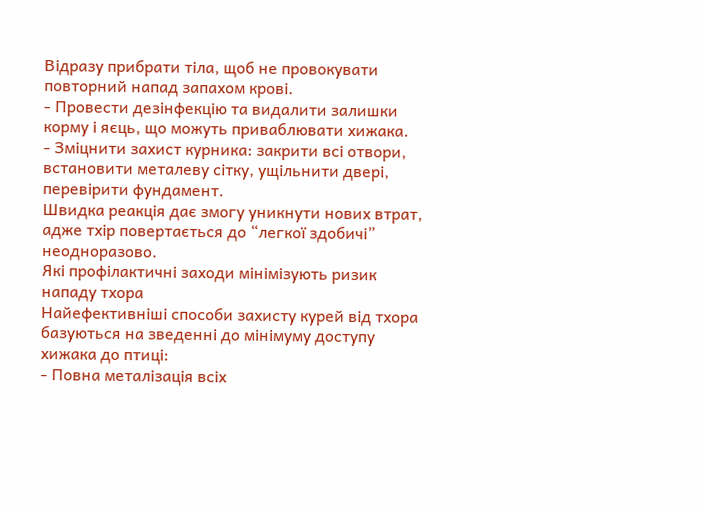Відразу прибрати тіла, щоб не провокувати повторний напад запахом крові.
- Провести дезінфекцію та видалити залишки корму і яєць, що можуть приваблювати хижака.
- Зміцнити захист курника: закрити всі отвори, встановити металеву сітку, ущільнити двері, перевірити фундамент.
Швидка реакція дає змогу уникнути нових втрат, адже тхір повертається до “легкої здобичі” неодноразово.
Які профілактичні заходи мінімізують ризик нападу тхора
Найефективніші способи захисту курей від тхора базуються на зведенні до мінімуму доступу хижака до птиці:
- Повна металізація всіх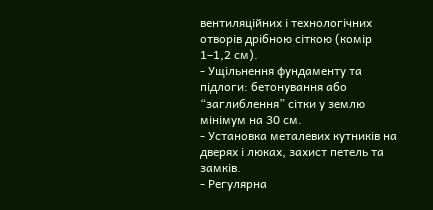вентиляційних і технологічних отворів дрібною сіткою (комір 1–1,2 см).
- Ущільнення фундаменту та підлоги: бетонування або “заглиблення” сітки у землю мінімум на 30 см.
- Установка металевих кутників на дверях і люках, захист петель та замків.
- Регулярна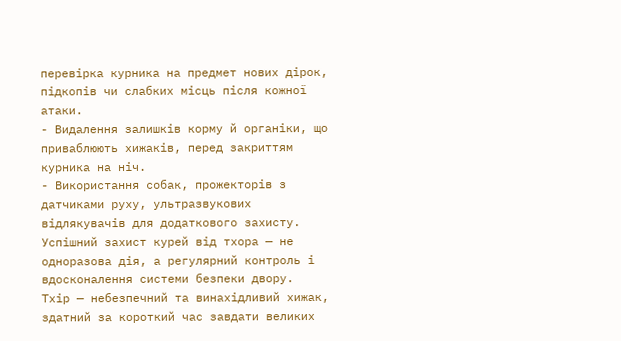перевірка курника на предмет нових дірок, підкопів чи слабких місць після кожної атаки.
- Видалення залишків корму й органіки, що приваблюють хижаків, перед закриттям курника на ніч.
- Використання собак, прожекторів з датчиками руху, ультразвукових відлякувачів для додаткового захисту.
Успішний захист курей від тхора — не одноразова дія, а регулярний контроль і вдосконалення системи безпеки двору.
Тхір — небезпечний та винахідливий хижак, здатний за короткий час завдати великих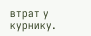втрат у курнику.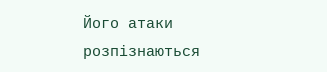Його атаки розпізнаються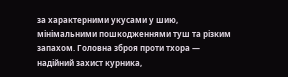за характерними укусами у шию, мінімальними пошкодженнями туш та різким запахом. Головна зброя проти тхора — надійний захист курника,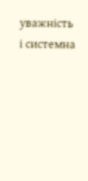уважність і системна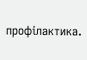профілактика.